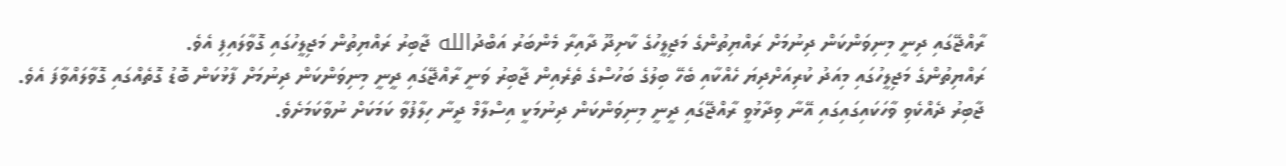ރާއްޖޭގައި ދިނީ މިނިވަންކަން ދިނުމަށް ރައްޔިތުންގެ މަޖިލީހުގެ ކާށިދޫ ދާއިރާ މެންބަރު އަބްދުالله ޖާބިރު ރައްޔިތުން މަޖިލީހުގައި ގޮވާލައިފި އެވެ.
ރައްޔިތުންގެ މަޖިލީހުގައި މިއަދު ކުރިއަށްދިޔަ ހެއްކާއި ބެހޭ ބިލުގެ ބަހުސްގެ ތެރެއިން ޖާބިރު ވަނީ ރާއްޖޭގައި ދީނީ މިނިވަންކަން ދިނުމަށް ފާޅުކަން ބޮޑު ގޮތެއްގައި ގޮވާލައްވާފަ އެވެ.
ޖާބިރު ދެއްކެވި ވާހަކައިގައިގައި އޭނާ ވިދާޅުވީ ރާއްޖޭގައި ދީނީ މިނިވަންކަން ދިނުމަކީ އިސްލާމް ދީނާ ހިލާފުވާ ކަމަކަށް ނުވާކަމަށެވެ.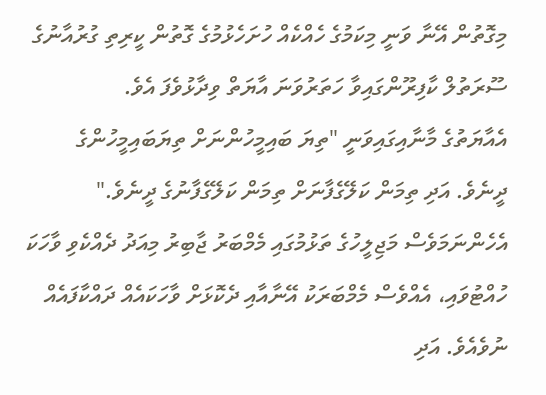މިގޮތުން އޭނާ ވަނީ މިކަމުގެ ހެއްކެއް ހުށަހެޅުމުގެ ގޮތުން ކީރިތި ގުރުއާނުގެ ސޫރަތުލް ކާފިރޫންގައިވާ ހަތަރުވަނަ އާޔަތް ވިދާޅުވެފަ އެވެ.
އެއާޔަތުގެ މާނާއިގައިވަނީ "ތިޔަ ބައިމީހުންނަށް ތިޔަބައިމީހުންގެ ދީނެވެ. އަދި ތިމަން ކަލޭގެފާނަށް ތިމަން ކަލޭގެފާނުގެ ދީނެވެ."
އެހެންނަމަވެސް މަޖިލީހުގެ ތަޅުމުގައި މެމްބަރު ޖާބިރު މިއަދު ދެއްކެވި ވާހަކަ ހުއްޓުވައި، އެއްވެސް މެމްބަރަކު އޭނާއާއި ދެކޮޅަށް ވާހަކައެއް ދައްކާފައެއް ނުވެއެވެ. އަދި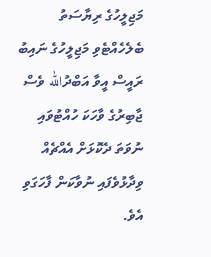މަޖިލީހުގެ ރިޔާސަތު ބެލެހެއްޓެވި މަޖިލީހުގެ ނައިބު ރައީސް އީވާ އަބްދުالله ވެސް ޖާބިރުގެ ވާހަކަ ހުއްޓުވައި ނުވަތަ ދެކޮޅަށް އެއްޗެއް ވިދާޅުވެފައި ނުވާކަން ފާހަގަވި އެވެ.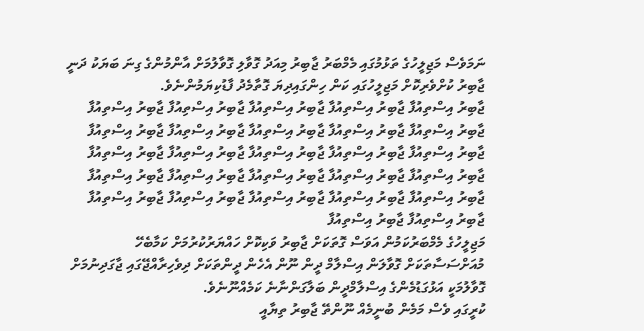ނަމަވެސް މަޖިލީހުގެ ތަޅުމުގައި މެމްބަރު ޖާބިރު މިއަދު ގޮވާލި ގޮވާލުމަށް އާންމުންގެ ގިނަ ބަޔަކު ދަނީ ޖާބިރު ކުށްވެރިކޮށް މަޖިލީހުގައި ކަން ހިންގައިދިޔަ ގޮތާމެދު ފާޑުކިޔަމުންނެވެ.
ޖާބިރު އިސްތިއުފާ ޖާބިރު އިސްތިއުފާ ޖާބިރު އިސްތިއުފާ ޖާބިރު އިސްތިއުފާ ޖާބިރު އިސްތިއުފާ ޖާބިރު އިސްތިއުފާ ޖާބިރު އިސްތިއުފާ ޖާބިރު އިސްތިއުފާ ޖާބިރު އިސްތިއުފާ ޖާބިރު އިސްތިއުފާ ޖާބިރު އިސްތިއުފާ ޖާބިރު އިސްތިއުފާ ޖާބިރު އިސްތިއުފާ ޖާބިރު އިސްތިއުފާ ޖާބިރު އިސްތިއުފާ ޖާބިރު އިސްތިއުފާ ޖާބިރު އިސްތިއުފާ ޖާބިރު އިސްތިއުފާ ޖާބިރު އިސްތިއުފާ ޖާބިރު އިސްތިއުފާ ޖާބިރު އިސްތިއުފާ ޖާބިރު އިސްތިއުފާ ޖާބިރު އިސްތިއުފާ ޖާބިރު އިސްތިއުފާ ޖާބިރު އިސްތިއުފާ ޖާބިރު އިސްތިއުފާ ޖާބިރު އިސްތިއުފާ
މަޖިލީހުގެ މެމްބަރުކަމުން އަވަސް ގޮތަކަށް ޖާބިރު ވަކިކޮށް ހައްޔަރުކުރުމަށް ކަމާބެހޭ މުއަށްސަސާތަކަށް ގޮވާލަން އިސްލާމް ދީން ނޫން އެހެން ދީންތަކަށް ދިވެހިރާއްޖޭގައި ޖާގަދިނުމަށް ގޮވާލުމަކީ އަޅުގަޑުމެންގެ އިސްލާމްދީން ބަލާގަންނާނެ ކަމެއްނޫނެވެ.
ކުރީގައި ވެސް މަމެން ބުނީމެއް ނޫންތޭ ޖާބިރު ތިޔާއީ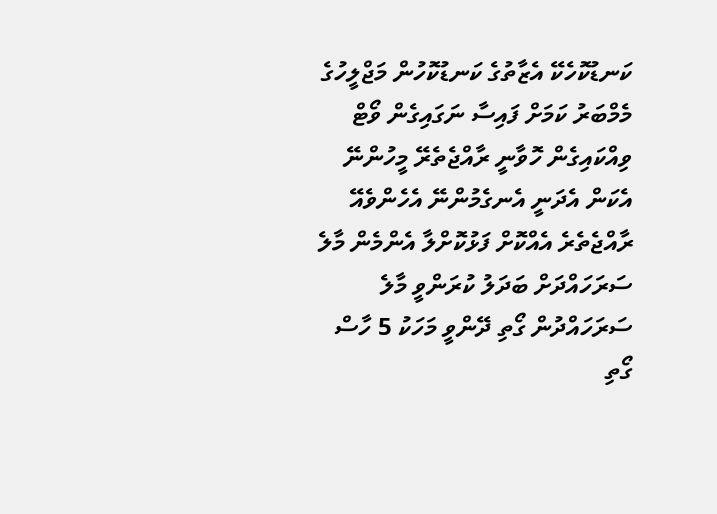ކަނޑުކޮހެކޭ އެޒާތުގެ ކަނޑުކޮހުން މަޖްލީހުގެ މެމްބަރު ކަމަށް ފައިސާ ނަގައިގެން ވޯޓް ވިއްކައިގެން ހޮވާނީ ރާއްޖެތެރޭ މީހުންނޭ އެކަން އެދަނީ އެނގެމުންނޭ އެހެންވެއޭ ރާއްޖެތެރެ އެއްކޮށް ފަޅުކޮށްލާ އެންމެން މާލެ ސަރަހައްދަށް ބަދަލު ކުރަންވީ މާލެ ސަރަހައްދުން ގޯތި ދޭންވީ މަހަކު 5 ހާސް ގޯތި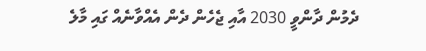ދެމުން ދާންވީ 2030 އާއި ޖެހެން ދެން އެއްވާނެއް ގައި މާލެ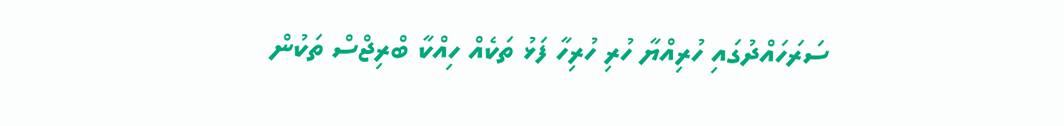ސަރަހައްދުގައި ހުރިއްޔާ ހުރި ހުރިހާ ފަޅު ތަކެއް ހިއްކާ ބްރިޖްސް ތަކުން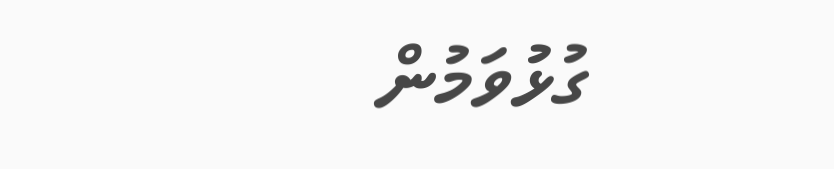ގުޅުވަމުން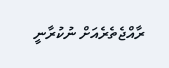ރާއްޖެތެރެއަށް ނުކުރާނީ